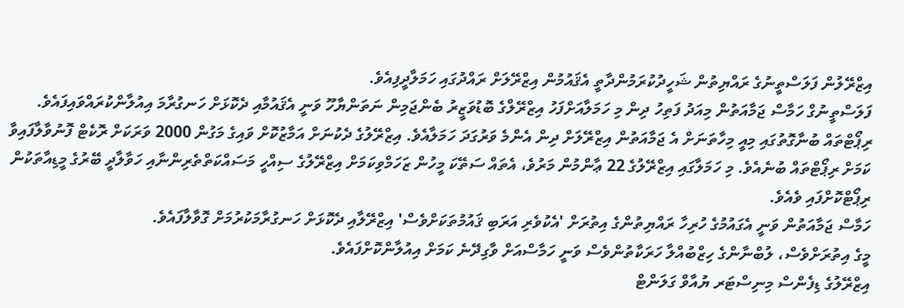އިޒްރޭލުން ފަލަސްތީނުގެ ރައްޔިތުން ޝަހީދުކުރަމުންދާތީ އެޤައުމުން އިޒްރޭލަށް ރައްދުގައި ހަމަލާދީފިއެވެ.
ފަލަސްތީނުގް ހަމާސް ޖަމާއަތުން މިއަދު ފަތިހު ދިން މި ހަމަލާއަށްފަހު އިޒްރޭލްގެ ބޮޑުވަޒީރު ބެންޖަމިން ނަތަންޔާހޫ ވަނީ އެޤައުމާއި ދެކޮޅަށް ހަނގުރާމަ އިއުލާންކުރައްވައިފައެވެ.
ރިޕޯޓްތައް ބުނާގޮތުގައި މިއީ މިހާތަނަށް އެ ޖަމާއަތުން އިޒްރޭލަށް ދިން އެންމެ ވަރުގަދަ ހަމަލާއެވެ. އިޒްރޭލުގެ ދެކުނަށް އަމާޒުކޮށް ވައިގެ މަގުން 2000 ވަރަކަށް ރޮކެޓް ފޮނުވާލާފައިވާ ކަމަށް ރިޕޯޓްތައް ބުނެއެވެ. މި ހަމަލާގައި އިޒްރޭލުގެ 22 ޢާންމުން މަރުވެ، އެތައް ސަތޭކަ މީހުން ޒަހަމްވިކަމަށް އިޒްރޭލުގެ ސިއްހީ މަސައްކަތްތެރިންނާއި ހަވާލާދީ ބޭރުގެ މީޑިއާތަކުން ރިޕޯޓްކޮށްފައި ވެއެވެ.
ހަމާސް ޖަމާއަތުން ވަނީ އެގައުމުގެ ހުރިހާ ރައްޔިތުންގެ އިތުރަށް 'އެކުވެރި އަރަބި ޤައުމުތަކަށްވެސް' އިޒްރޭލާއި ދެކޮޅަށް ހަނގުރާމަކުރުމަށް ގޮވާލާފައެވެ.
މީގެ އިތުރަށްވެސް، ލުބްނާންގެ ހިޒްބުއްލާ ހަރަކާތުންވެސް ވަނީ ހަމާސްއަށް ވާގިދޭނެ ކަމަށް އިއުލާންކޮށްފައެވެ.
އިޒްރޭލުގެ ޑިފެންސް މިނިސްޓަރ ޔުއާވް ގަލަންޓް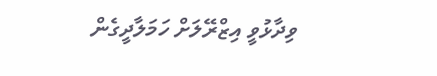ވިދާޅުވީ އިޒްރޭލަށް ހަމަލާދީގެން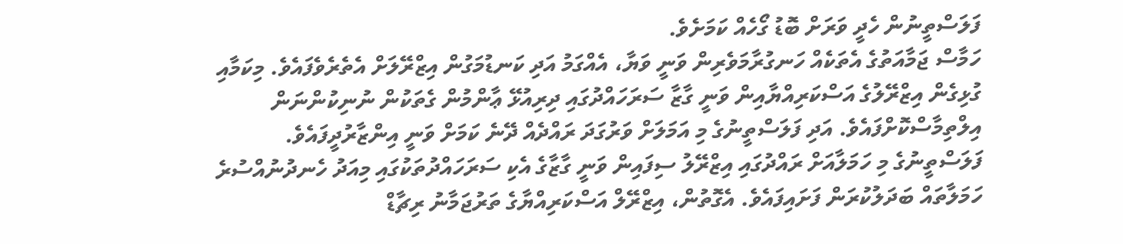ފަލަސްތީނުން ހެދީ ވަރަށް ބޮޑު ގޯހެއް ކަމަށެވެ.
ހަމާސް ޖަމާއަތުގެ އެތަކެއް ހަނގުރާމަވެރިން ވަނީ ވަޔާ، އެއްގަމު އަދި ކަނޑުމަގުން އިޒްރޭލަށް އެތެރެވެފައެވެ. މިކަމާއި ގުޅިގެން އިޒްރޭލުގެ އަސްކަރިއްޔާއިން ވަނީ ގާޒާ ސަރަހައްދުގައި ދިރިއުޅޭ ޢާންމުން ގެތަކުން ނުނިކުންނަން އިލްތިމާސްކޮށްފައެވެ. އަދި ފަލަސްތީނުގެ މި އަމަލަށް ވަރުގަދަ ރައްދެއް ދޭނެ ކަމަށް ވަނީ އިންޒާރުދީފައެވެ.
ފަލަސްތީނުގެ މި ހަމަލާއަށް ރައްދުގައި އިޒްރޭލު ސިފައިން ވަނީ ގާޒާގެ އެކި ސަރަހައްދުތަކުގައި މިއަދު ހެނދުނުއްސުރެ ހަމަލާތައް ބަދަލުކުރަން ފަށައިފައެވެ. އެގޮތުން، އިޒްރޭލް އަސްކަރިއްޔާގެ ތަރުޖަމާނު ރިޗާޑް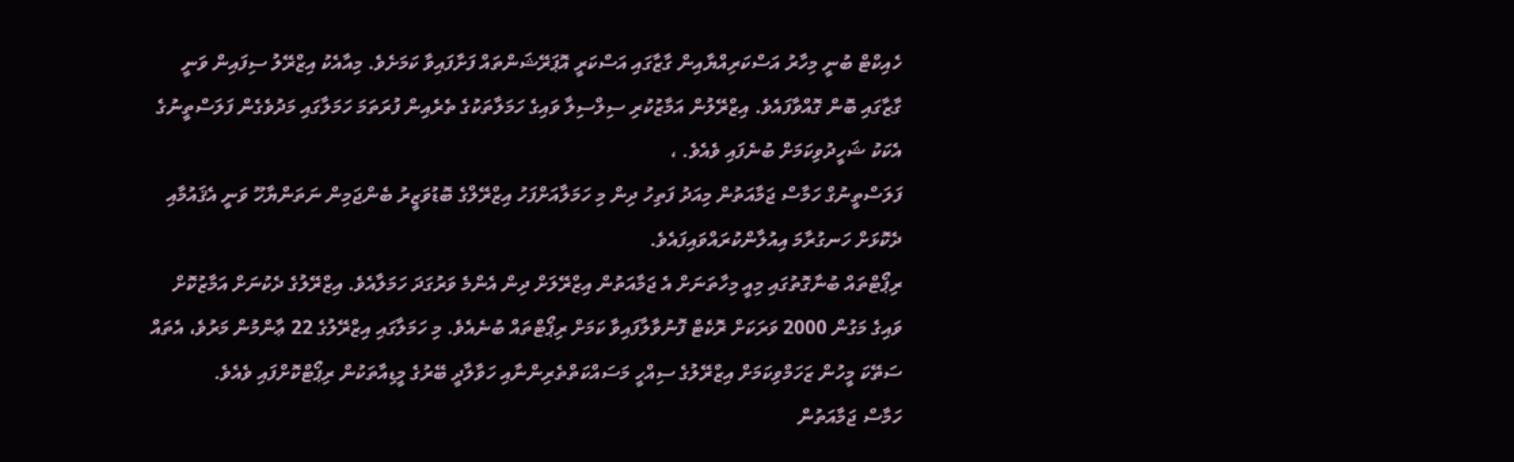ހެއިކްޓް ބުނީ މިހާރު އަސްކަރިއްޔާއިން ގާޒާގައި އަސްކަރީ އޮޕަރޭޝަންތައް ފަށާފައިވާ ކަމަށެވެ. މިއާއެކު އިޒްރޭލު ސިފައިން ވަނީ ގާޒާގައި ބޮން ގޮއްވާފައެވެ. އިޒްރޭލުން އަމާޒުކުރި ސިލްސިލާ ވައިގެ ހަމަލާތަކުގެ ތެރެއިން ފުރަތަމަ ހަމަލާގައި މަދުވެގެން ފަލަސްތީނުގެ އެކަކު ޝަހީދުވިކަމަށް ބުނެފައި ވެއެވެ. ،
ފަލަސްތީނުގް ހަމާސް ޖަމާއަތުން މިއަދު ފަތިހު ދިން މި ހަމަލާއަށްފަހު އިޒްރޭލްގެ ބޮޑުވަޒީރު ބެންޖަމިން ނަތަންޔާހޫ ވަނީ އެޤައުމާއި ދެކޮޅަށް ހަނގުރާމަ އިއުލާންކުރައްވައިފައެވެ.
ރިޕޯޓްތައް ބުނާގޮތުގައި މިއީ މިހާތަނަށް އެ ޖަމާއަތުން އިޒްރޭލަށް ދިން އެންމެ ވަރުގަދަ ހަމަލާއެވެ. އިޒްރޭލުގެ ދެކުނަށް އަމާޒުކޮށް ވައިގެ މަގުން 2000 ވަރަކަށް ރޮކެޓް ފޮނުވާލާފައިވާ ކަމަށް ރިޕޯޓްތައް ބުނެއެވެ. މި ހަމަލާގައި އިޒްރޭލުގެ 22 ޢާންމުން މަރުވެ، އެތައް ސަތޭކަ މީހުން ޒަހަމްވިކަމަށް އިޒްރޭލުގެ ސިއްހީ މަސައްކަތްތެރިންނާއި ހަވާލާދީ ބޭރުގެ މީޑިއާތަކުން ރިޕޯޓްކޮށްފައި ވެއެވެ.
ހަމާސް ޖަމާއަތުން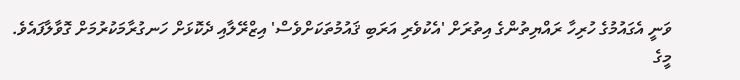ވަނީ އެގައުމުގެ ހުރިހާ ރައްޔިތުންގެ އިތުރަށް 'އެކުވެރި އަރަބި ޤައުމުތަކަށްވެސް' އިޒްރޭލާއި ދެކޮޅަށް ހަނގުރާމަކުރުމަށް ގޮވާލާފައެވެ.
މީގެ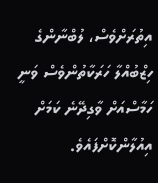އިތުރަށްވެސް، ލުބްނާންގެ ހިޒްބުއްލާ ހަރަކާތުންވެސް ވަނީ ހަމާސްއަށް ވާގިދޭނެ ކަމަށް އިއުލާންކޮށްފައެވެ.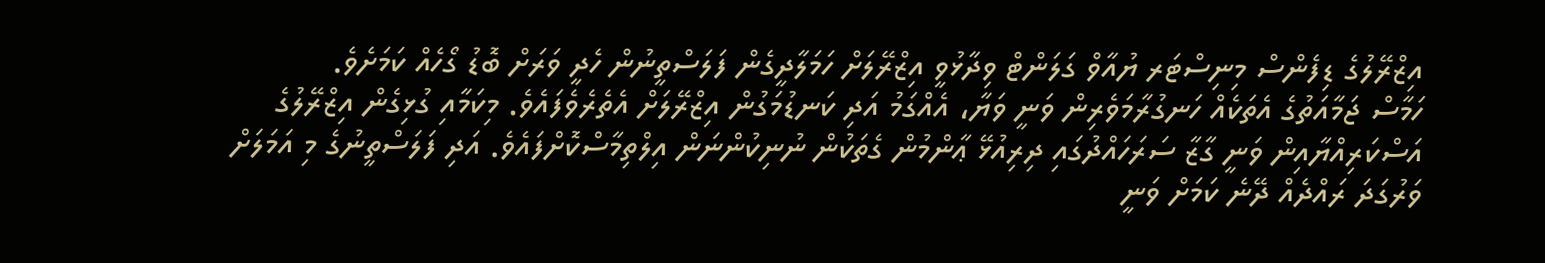އިޒްރޭލުގެ ޑިފެންސް މިނިސްޓަރ ޔުއާވް ގަލަންޓް ވިދާޅުވީ އިޒްރޭލަށް ހަމަލާދީގެން ފަލަސްތީނުން ހެދީ ވަރަށް ބޮޑު ގޯހެއް ކަމަށެވެ.
ހަމާސް ޖަމާއަތުގެ އެތަކެއް ހަނގުރާމަވެރިން ވަނީ ވަޔާ، އެއްގަމު އަދި ކަނޑުމަގުން އިޒްރޭލަށް އެތެރެވެފައެވެ. މިކަމާއި ގުޅިގެން އިޒްރޭލުގެ އަސްކަރިއްޔާއިން ވަނީ ގާޒާ ސަރަހައްދުގައި ދިރިއުޅޭ ޢާންމުން ގެތަކުން ނުނިކުންނަން އިލްތިމާސްކޮށްފައެވެ. އަދި ފަލަސްތީނުގެ މި އަމަލަށް ވަރުގަދަ ރައްދެއް ދޭނެ ކަމަށް ވަނީ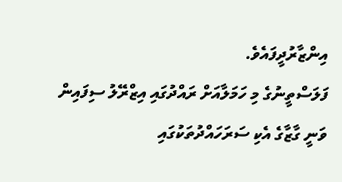އިންޒާރުދީފައެވެ.
ފަލަސްތީނުގެ މި ހަމަލާއަށް ރައްދުގައި އިޒްރޭލު ސިފައިން ވަނީ ގާޒާގެ އެކި ސަރަހައްދުތަކުގައި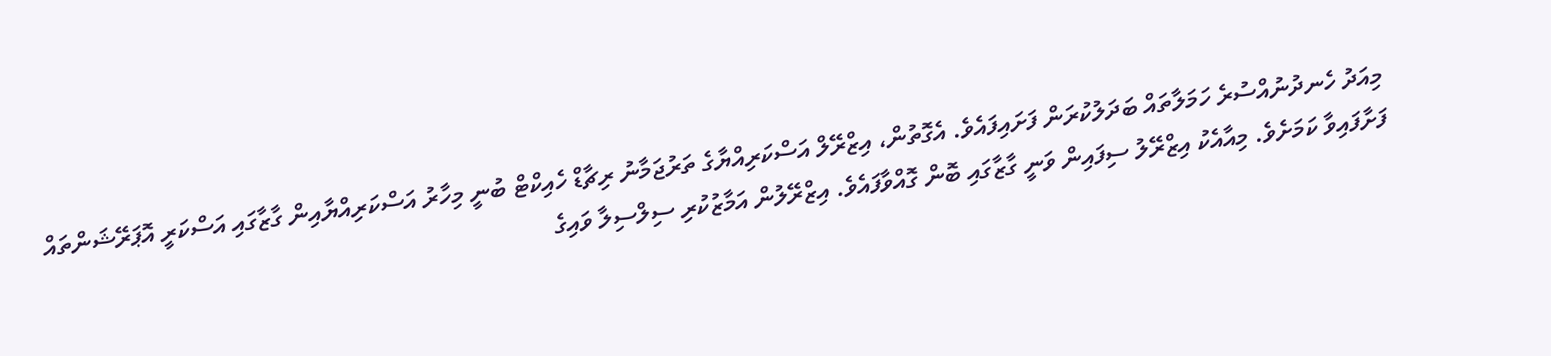މިއަދު ހެނދުނުއްސުރެ ހަމަލާތައް ބަދަލުކުރަން ފަށައިފައެވެ. އެގޮތުން، އިޒްރޭލް އަސްކަރިއްޔާގެ ތަރުޖަމާނު ރިޗާޑް ހެއިކްޓް ބުނީ މިހާރު އަސްކަރިއްޔާއިން ގާޒާގައި އަސްކަރީ އޮޕަރޭޝަންތައް ފަށާފައިވާ ކަމަށެވެ. މިއާއެކު އިޒްރޭލު ސިފައިން ވަނީ ގާޒާގައި ބޮން ގޮއްވާފައެވެ. އިޒްރޭލުން އަމާޒުކުރި ސިލްސިލާ ވައިގެ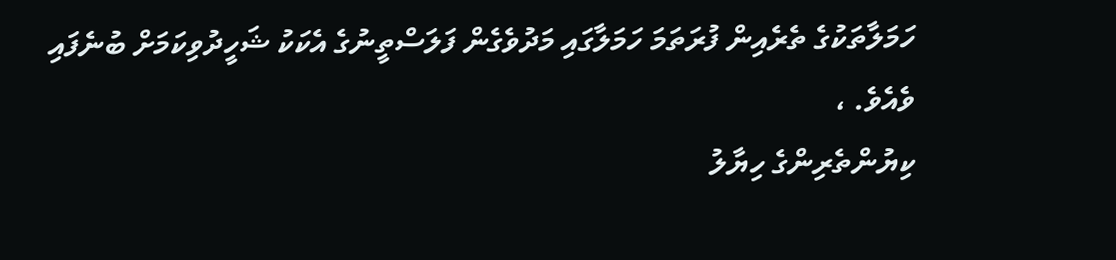ހަމަލާތަކުގެ ތެރެއިން ފުރަތަމަ ހަމަލާގައި މަދުވެގެން ފަލަސްތީނުގެ އެކަކު ޝަހީދުވިކަމަށް ބުނެފައި ވެއެވެ. ،
ކިޔުންތެރިންގެ ހިޔާލު